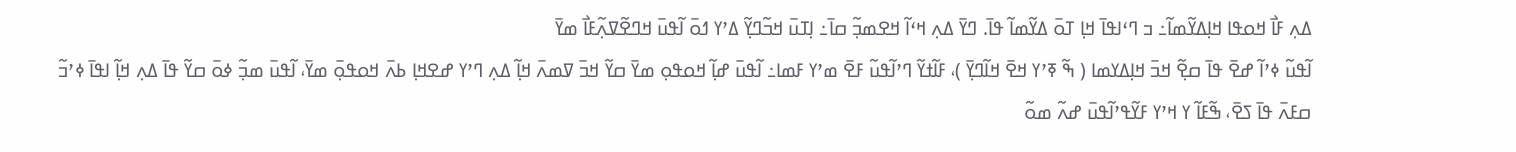ߡߍ߲ ߓߊ߯ ߞߋߟߊ ߞߊ߲ߡߌ߬ߘߊ߬߸ ߏ ߣߵߊߟߊ߫ ߞߊ߲ ߠߋ߫ ߡߌ߬ߘߊ߬ ߟߊ߫. ߣߌ߫ ߡߍ߲ ߞߵߊ߬ ߞߐߘߏ߲߬ ߛߊ߫߸ ߊ߲ߠߎ߫ ߞߏ߬ߣߌ߲߬ ߡߴߌ ߗߋ߫ ߊ߬ߟߎ߫ ߞߣߐ߬ߜߍ߲߬ߓߊ߯ ߘߌ߫
ߊ߬ߟߎ߬ ߦߴߊ߬ ߝߐ߫ ߟߊ߫ ߛߐ߲߬ ߞߏ߫ ߞߊ߲ߡߌߘߊ ( ߒ߬ ߧߴߌ ߞߐ߫ ߞߊ߬ߣߌ߲߫ )، ߓߊ߬ߙߌ߬ ߣߴߊ߬ߟߎ߬ ߓߐ߫ ߘߴߌ ߓߘߊ߸ ߊ߬ߟߎ߫ ߝߊ߲߬ ߞߋߟߋ߲ ߘߌ߫ ߛߌ߬ ߞߏ߫ ߜߘߍ߫ ߞߊ߲߬ ߡߍ߲ ߣߴߌ ߝߐߞߊ߲ ߕߍ߫ ߞߋߟߋ߲߫ ߘߌ߫، ߊ߬ߟߎ߫ ߘߏ߲߬ ߦߋ߫ ߛߌ߬ ߟߊ߫ ߡߍ߲ ߞߊ߲߬ ߊߟߊ߫ ߦߴߏ߬ ߛߓߍ߫ ߟߊ߫ ߖߐ߫، ߒ߬ߓߊ߬ ߌ ߞߴߌ ߓߌ߬ߟߴߊ߬ߟߎ߫ ߝߍ߬ ߘߋ߬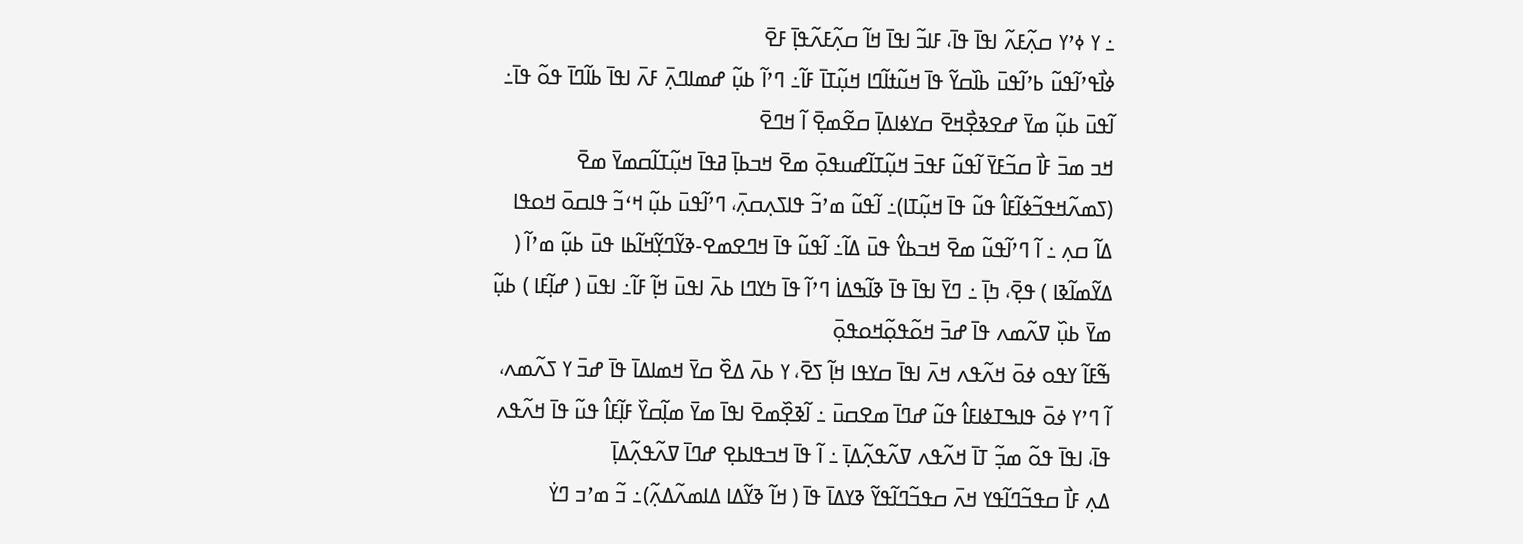߸ ߌ ߦߴߌ ߛߍ߲߬ߓߍ߬ ߊߟߊ߫ ߟߊ߫، ߓߊߏ߬ ߊߟߊ߫ ߞߊ߬ ߛߍ߲߬ߓߍ߬ߟߊ߲߫ ߓߐ߫
ߦߊ߯ߟߴߊ߬ߟߎ߬ ߕߴߊ߬ߟߎ߫ ߕߊ߰ߛߌ߬ ߟߊ߫ ߞߎ߬ߙߊ߬ߣߊ ߞߎ߲߬ߠߊ߫ ߓߊ߬߸ ߣߴߊ߬ ߕߎ߲߬ ߝߘߊߣߍ߲߫ ߓߍ߫ ߊߟߊ߫ ߕߊ߬ߣߊ߫ ߟߋ߬ ߟߊ߫߸ ߊ߬ߟߎ߫ ߕߎ߲߬ ߘߌ߫ ߝߐߢߐ߲߯ߞߐ߫ ߛߌߦߊߡߊ߲߫ ߛߐ߬ߘߐ߲߫ ߊ߬ ߞߣߐ߫
ߞߏ ߘߏ߫ ߓߊ߯ ߛߏ߬ߓߌ߫ ߊ߬ߟߎ߬ ߓߟߏ߫ ߞߎ߲߬ߠߊ߬ߝߎߟߋ߲߫ ߘߐ߫ ߞߏߕߊ߲߫ ߥߟߊ߫ ߞߎ߲߬ߠߊ߬ߛߘߌ߫ ߘߐ߫ (ߖߘߍ߬ߞߟߏ߬ߦߊ߬ߓߊ߮ ߟߎ߬ ߟߊ߫ ߞߎ߲߬ߠߊ)߸ ߊ߬ߟߎ߬ ߘߴߏ߬ ߟߊߖߍ߲ߛߍ߲߫، ߣߴߊ߬ߟߎ߫ ߕߎ߲߬ ߞߵߏ߬ ߟߊߛߋ߫ ߞߋߟߊ ߡߊ߬ ߛߍ߲ ߸ ߊ߬ ߣߴߊ߬ߟߎ߬ ߘߐ߫ ߞߏߕߌ߮ ߟߎ߫ ߡߊ߬߸ ߊ߬ߟߎ߬ ߟߊ߫ ߞߣߐߘߐ-ߢߌ߬ߣߌ߲߬ߞߊ߬ߕߊ ߟߎ߫ ߕߎ߲߬ ߘߴߊ߬ ( ߡߌ߬ߘߊ߬ߢߊ ) ߟߐ߲߫، ߤߊ߲߫ ߸ ߣߌ߫ ߊߟߊ߫ ߟߊ߫ ߢߊ߬ߒߡߊ߭ ߣߴߊ߬ ߟߊ߫ ߤߌߣߊ ߕߍ߫ ߊߟߎ߫ ߞߊ߲߬ ߓߊ߬߸ ߊߟߎ߫ ( ߝߊ߲߬ߓߊ ) ߕߎ߲߬ ߘߌ߫ ߕߎ߲߰ ߜߍ߬ߘߍ ߟߊ߫ ߝߏ߫ ߞߋ߬ߟߋ߲߬ߞߋߟߋ߲߫
ߒ߬ߓߊ߬ ߌߟߋ ߦߋ߫ ߞߍ߬ߟߍ ߞߍ߫ ߊߟߊ߫ ߛߌߟߊ ߞߊ߲߬ ߖߐ߫، ߌ ߕߍ߫ ߡߐ߰ ߛߌ߫ ߞߘߊߡߊ߫ ߟߊ߫ ߝߏ߫ ߌ ߖߍ߬ߘߍ، ߊ߬ ߣߴߌ ߦߋ߫ ߟߊߒߠߦߊߓߊ߮ ߟߎ߬ ߝߣߊ߫ ߘߐߛߎ߫ ߸ ߊ߬ߢߐ߲߰ߘߐ߫ ߊߟߊ߫ ߘߌ߫ ߘߊ߲߬ߛߌ߰ ߓߊ߲߬ߓߊ߮ ߟߎ߬ ߟߊ߫ ߞߍ߬ߟߍ ߟߊ߫، ߊߟߊ߫ ߟߋ߬ ߘߏ߲߬ ߠߊ߫ ߞߍ߬ߟߍ ߜߍ߬ߟߍ߲߬ߡߊ߲߫ ߸ ߊ߬ ߟߊ߫ ߞߏߟߊߕߐ߲ ߝߣߊ߫ ߜߍ߬ߟߍ߲߬ߡߊ߲߫
ߡߍ߲ ߓߊ߯ ߛߟߏ߬ߣߊ߬ߟߌ ߞߍ߫ ߛߟߏ߬ߣߊ߬ߟߌ߬ ߢߌߡߊ߫ ߟߊ߫ ( ߞߊ߬ ߢߌ߬ߡߊ ߡߊߘߍ߬ߡߍ߲߬)߸ ߏ߬ ߘߴߏ ߣߌ߭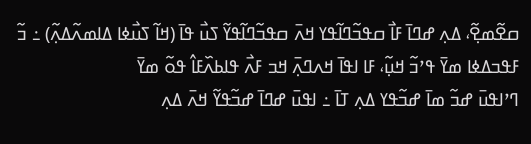ߛߐ߬ߘߐ߲߬، ߡߍ߲ ߝߣߊ߫ ߓߊ߯ ߛߟߏ߬ߣߊ߬ߟߌ ߞߍ߫ ߛߟߏ߬ߣߊ߬ߟߌ߬ ߖߎ߯ ߟߊ߫ (ߞߊ߬ ߖߎ߯ߦߊ ߡߊߘߍ߬ߡߍ߲߬) ߸ ߏ߬ ߓߟߏߡߦߊ ߘߌ߫ ߟߴߏ߬ ߞߎ߲߬، ߓߊ ߊߟߊ߫ ߞߍߣߍ߲߫ ߞߏ ߓߍ߯ ߟߊߕߍ߰ߓߊ߮ ߟߋ߬ ߘߌ߫
ߣߴߊߟߎ߫ ߝߏ߬ ߘߊ߫ ߝߏ߬ߟߌ ߡߍ߲ ߠߊ߫ ߸ ߊߟߎ߫ ߝߣߊ߫ ߝߏ߬ߟߌ߬ ߞߍ߫ ߡߍ߲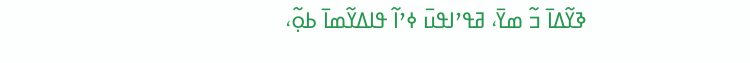ߢߌ߬ߡߊ߫ ߏ߬ ߘߌ߫، ߥߟߴߊߟߎ߫ ߦߴߊ߬ ߟߊߡߌ߬ߘߊ߫ ߕߋ߲߬،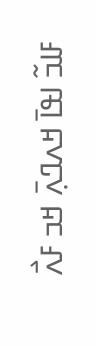ߓߊߏ߬ ߊߟߊ߫ ߞߍߣߍ߲߫ ߞߏ ߓߍ߯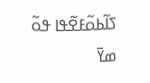ߖߊ߬ߕߋ߬ߓߐ߬ߟߊ ߟߋ߬ ߘߌ߫